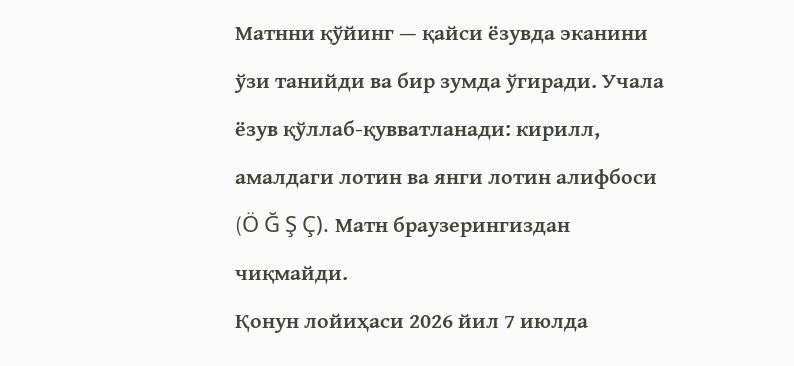Матнни қўйинг — қайси ёзувда эканини ўзи танийди ва бир зумда ўгиради. Учала ёзув қўллаб-қувватланади: кирилл, амалдаги лотин ва янги лотин алифбоси (Ö Ğ Ş Ç). Матн браузерингиздан чиқмайди.
Қонун лойиҳаси 2026 йил 7 июлда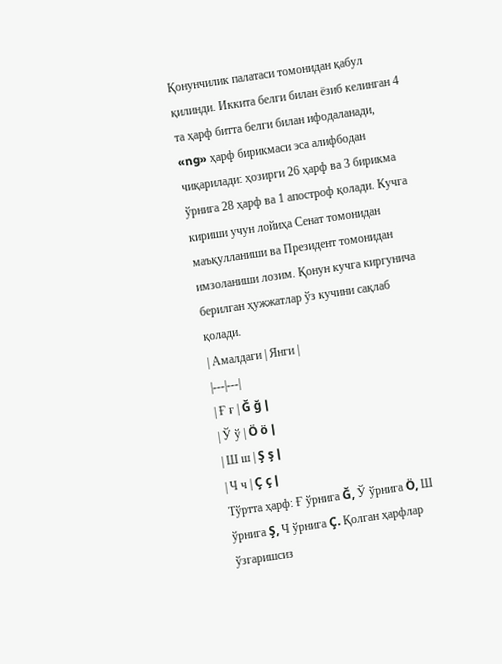Қонунчилик палатаси томонидан қабул қилинди. Иккита белги билан ёзиб келинган 4 та ҳарф битта белги билан ифодаланади, «ng» ҳарф бирикмаси эса алифбодан чиқарилади: ҳозирги 26 ҳарф ва 3 бирикма ўрнига 28 ҳарф ва 1 апостроф қолади. Кучга кириши учун лойиҳа Сенат томонидан маъқулланиши ва Президент томонидан имзоланиши лозим. Қонун кучга киргунича берилган ҳужжатлар ўз кучини сақлаб қолади.
| Амалдаги | Янги |
|---|---|
| Ғ ғ | Ğ ğ |
| Ў ў | Ö ö |
| Ш ш | Ş ş |
| Ч ч | Ç ç |
Тўртта ҳарф: Ғ ўрнига Ğ, Ў ўрнига Ö, Ш ўрнига Ş, Ч ўрнига Ç. Қолган ҳарфлар ўзгаришсиз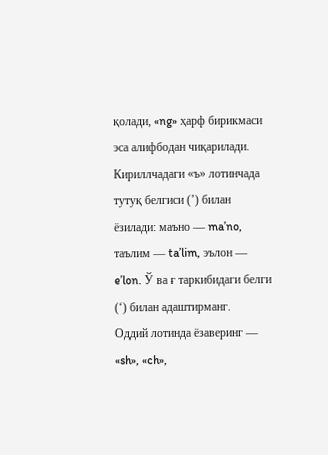қолади, «ng» ҳарф бирикмаси эса алифбодан чиқарилади.
Кириллчадаги «ъ» лотинчада тутуқ белгиси (ʼ) билан ёзилади: маъно — maʼno, таълим — taʼlim, эълон — eʼlon. Ў ва ғ таркибидаги белги (ʻ) билан адаштирманг.
Оддий лотинда ёзаверинг — «sh», «ch»,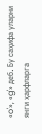«o'», «g'» деб. Бу саҳифа уларни янги ҳарфларга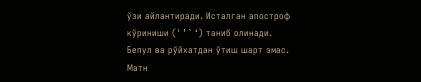ўзи айлантиради. Исталган апостроф кўриниши (' ’ ` ʻ) таниб олинади.
Бепул ва рўйхатдан ўтиш шарт эмас. Матн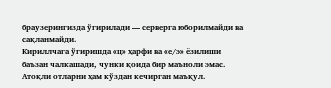браузерингизда ўгирилади — серверга юборилмайди ва сақланмайди.
Кириллчага ўгиришда «ц» ҳарфи ва «е/э» ёзилиши баъзан чалкашади, чунки қоида бир маънoли эмас. Атоқли отларни ҳам кўздан кечирган маъқул.